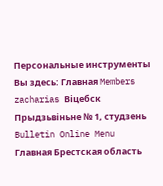Персональные инструменты
Вы здесь: Главная Members zacharias Віцебск Прыдзьвіньне № 1, студзень
Bulletin Online Menu
Главная Брестская область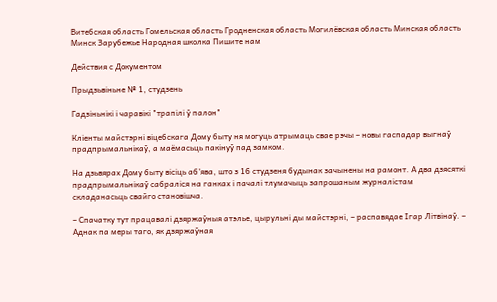Витебская область Гомельская область Гродненская область Могилёвская область Минская область Минск Зарубежье Народная школка Пишите нам

Действия с Документом

Прыдзьвіньне № 1, студзень

Гадзіньнікі і чаравікі "трапілі ў палон"

Кліенты майстэрні віцебскага Дому быту ня могуць атрымаць свае рэчы – новы гаспадар выгнаў прадпрымальнікаў, а маёмасьць пакінуў пад замком.

На дзьвярах Дому быту вісіць аб'ява, што з 16 студзеня будынак зачынены на рамонт. А два дзясяткі прадпрымальнікаў сабраліся на ганках і пачалі тлумачыць запрошаным журналістам складанасьць свайго становішча.

– Спачатку тут працавалі дзяржаўныя атэлье, цырульні ды майстэрні, – распавядае Ігар Літвінаў. – Аднак па меры таго, як дзяржаўная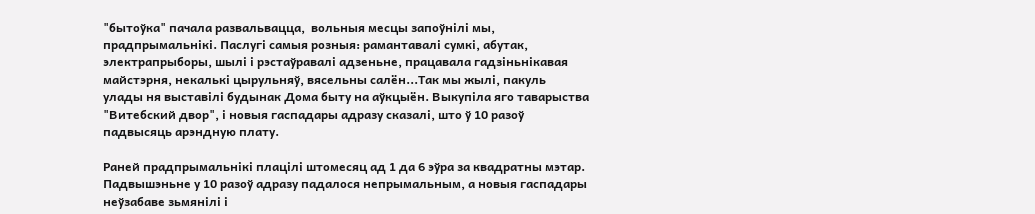"бытоўка" пачала развальвацца,  вольныя месцы запоўнілі мы, прадпрымальнікі. Паслугі самыя розныя: рамантавалі сумкі, абутак, электрапрыборы, шылі і рэстаўравалі адзеньне, працавала гадзіньнікавая майстэрня, некалькі цырульняў, вясельны салён...Так мы жылі, пакуль  улады ня выставілі будынак Дома быту на аўкцыён. Выкупіла яго таварыства "Витебский двор", і новыя гаспадары адразу сказалі, што ў 10 разоў падвысяць арэндную плату.

Раней прадпрымальнікі плацілі штомесяц ад 1 да 6 эўра за квадратны мэтар. Падвышэньне у 10 разоў адразу падалося непрымальным, а новыя гаспадары неўзабаве зьмянілі і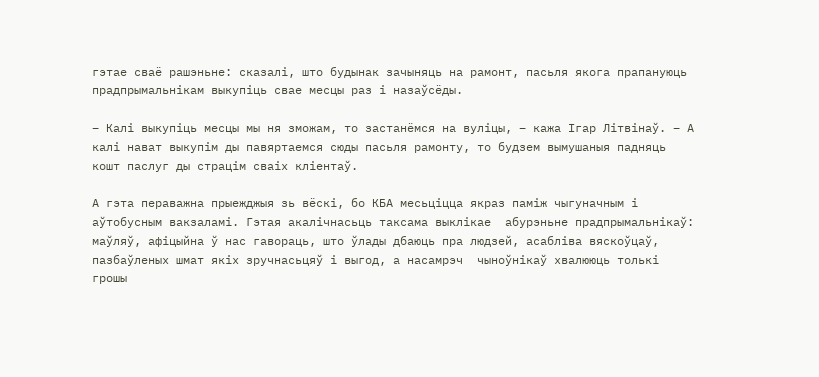гэтае сваё рашэньне: сказалі, што будынак зачыняць на рамонт, пасьля якога прапануюць прадпрымальнікам выкупіць свае месцы раз і назаўсёды.

– Калі выкупіць месцы мы ня зможам, то застанёмся на вуліцы, – кажа Ігар Літвінаў. – А калі нават выкупім ды павяртаемся сюды пасьля рамонту, то будзем вымушаныя падняць кошт паслуг ды страцім сваіх кліентаў.

А гэта пераважна прыежджыя зь вёскі, бо КБА месьціцца якраз паміж чыгуначным і аўтобусным вакзаламі. Гэтая акалічнасьць таксама выклікае  абурэньне прадпрымальнікаў:  маўляў, афіцыйна ў нас гавораць, што ўлады дбаюць пра людзей, асабліва вяскоўцаў, пазбаўленых шмат якіх зручнасьцяў і выгод, а насамрэч  чыноўнікаў хвалююць толькі грошы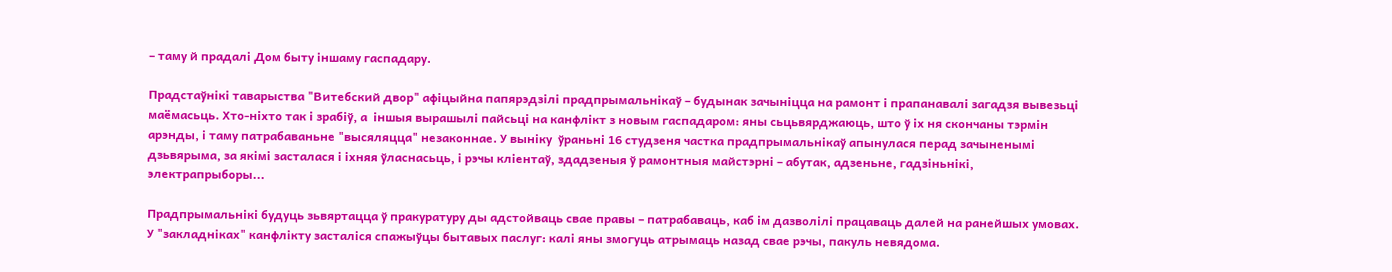– таму й прадалі Дом быту іншаму гаспадару.

Прадстаўнікі таварыства "Витебский двор" афіцыйна папярэдзілі прадпрымальнікаў – будынак зачыніцца на рамонт і прапанавалі загадзя вывезьці маёмасьць. Хто-ніхто так і зрабіў, а  іншыя вырашылі пайсьці на канфлікт з новым гаспадаром: яны сьцьвярджаюць, што ў іх ня скончаны тэрмін арэнды, і таму патрабаваньне "высяляцца" незаконнае. У выніку  ўраньні 16 студзеня частка прадпрымальнікаў апынулася перад зачыненымі дзьвярыма, за якімі засталася і іхняя ўласнасьць, і рэчы кліентаў, здадзеныя ў рамонтныя майстэрні – абутак, адзеньне, гадзіньнікі, электрапрыборы...

Прадпрымальнікі будуць зьвяртацца ў пракуратуру ды адстойваць свае правы – патрабаваць, каб ім дазволілі працаваць далей на ранейшых умовах.  У "закладніках" канфлікту засталіся спажыўцы бытавых паслуг: калі яны змогуць атрымаць назад свае рэчы, пакуль невядома.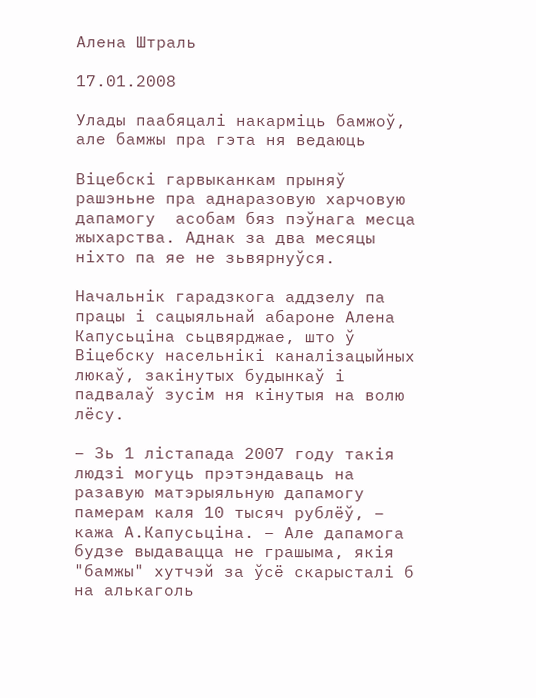Алена Штраль

17.01.2008

Улады паабяцалі накарміць бамжоў, але бамжы пра гэта ня ведаюць

Віцебскі гарвыканкам прыняў рашэньне пра аднаразовую харчовую дапамогу  асобам бяз пэўнага месца жыхарства. Аднак за два месяцы ніхто па яе не зьвярнуўся.

Начальнік гарадзкога аддзелу па працы і сацыяльнай абароне Алена Капусьціна сьцвярджае, што ў Віцебску насельнікі каналізацыйных люкаў, закінутых будынкаў і падвалаў зусім ня кінутыя на волю лёсу.

– Зь 1 лістапада 2007 году такія людзі могуць прэтэндаваць на разавую матэрыяльную дапамогу памерам каля 10 тысяч рублёў, – кажа А.Капусьціна. – Але дапамога будзе выдавацца не грашыма, якія "бамжы" хутчэй за ўсё скарысталі б на алькаголь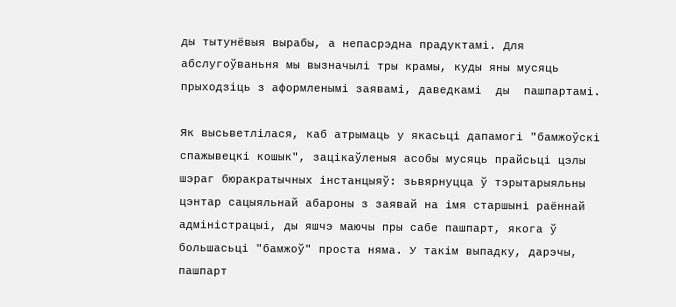ды тытунёвыя вырабы, а непасрэдна прадуктамі. Для абслугоўваньня мы вызначылі тры крамы, куды яны мусяць прыходзіць з аформленымі заявамі, даведкамі  ды  пашпартамі.

Як высьветлілася, каб атрымаць у якасьці дапамогі "бамжоўскі спажывецкі кошык", зацікаўленыя асобы мусяць прайсьці цэлы шэраг бюракратычных інстанцыяў: зьвярнуцца ў тэрытарыяльны цэнтар сацыяльнай абароны з заявай на імя старшыні раённай адміністрацыі, ды яшчэ маючы пры сабе пашпарт, якога ў большасьці "бамжоў" проста няма. У такім выпадку, дарэчы, пашпарт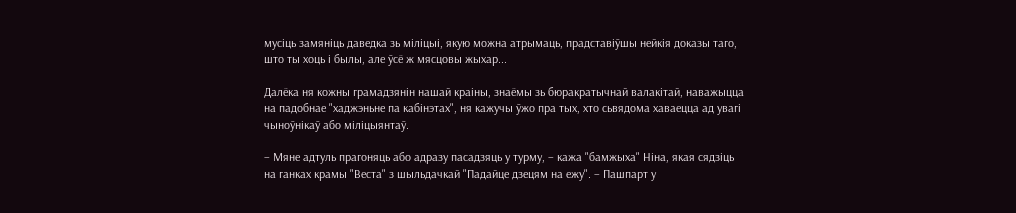мусіць замяніць даведка зь міліцыі, якую можна атрымаць, прадставіўшы нейкія доказы таго, што ты хоць і былы, але ўсё ж мясцовы жыхар...

Далёка ня кожны грамадзянін нашай краіны, знаёмы зь бюракратычнай валакітай, наважыцца на падобнае "хаджэньне па кабінэтах", ня кажучы ўжо пра тых, хто сьвядома хаваецца ад увагі чыноўнікаў або міліцыянтаў.

– Мяне адтуль прагоняць або адразу пасадзяць у турму, – кажа "бамжыха" Ніна, якая сядзіць на ганках крамы "Веста" з шыльдачкай "Падайце дзецям на ежу". – Пашпарт у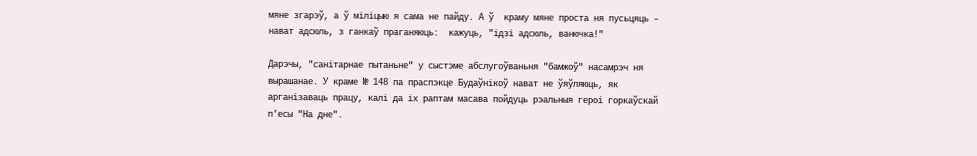мяне згарэў, а ў міліцыю я сама не пайду. А ў  краму мяне проста ня пусьцяць – нават адсюль, з ганкаў праганяюць:  кажуць, "ідзі адсюль, ванючка!"

Дарэчы, "санітарнае пытаньне" у сыстэме абслугоўваньня "бамжоў" насамрэч ня вырашанае. У краме № 148 па праспэкце Будаўнікоў нават не ўяўляюць, як арганізаваць працу, калі да іх раптам масава пойдуць рэальныя героі горкаўскай п’есы "На дне".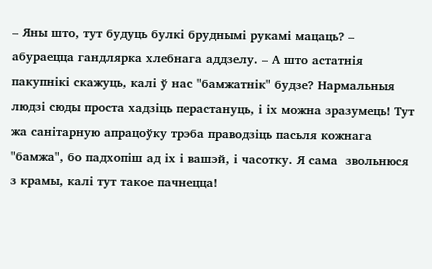– Яны што, тут будуць булкі бруднымі рукамі мацаць? – абураецца гандлярка хлебнага аддзелу. – А што астатнія пакупнікі скажуць, калі ў нас "бамжатнік" будзе? Нармальныя людзі сюды проста хадзіць перастануць, і іх можна зразумець! Тут жа санітарную апрацоўку трэба праводзіць пасьля кожнага "бамжа", бо падхопіш ад іх і вашэй, і часотку. Я сама  звольнюся з крамы, калі тут такое пачнецца!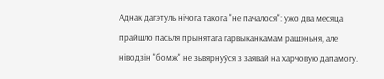Аднак дагэтуль нічога такога "не пачалося": ужо два месяца прайшло пасьля прынятага гарвыканкамам рашэньня, але ніводзін "бомж" не зьвярнуўся з заявай на харчовую дапамогу.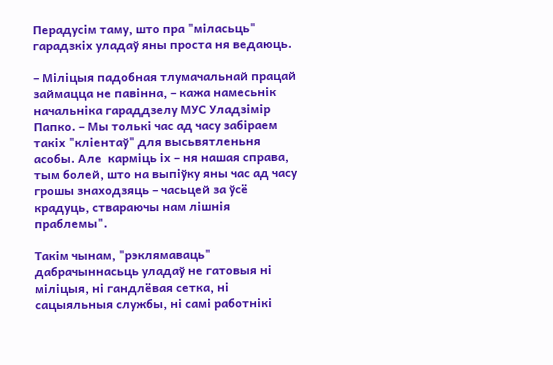Перадусім таму, што пра "міласьць" гарадзкіх уладаў яны проста ня ведаюць.

– Міліцыя падобная тлумачальнай працай займацца не павінна, – кажа намесьнік начальніка гараддзелу МУС Уладзімір Папко. – Мы толькі час ад часу забіраем такіх "кліентаў" для высьвятленьня асобы. Але  карміць іх – ня нашая справа,  тым болей, што на выпіўку яны час ад часу грошы знаходзяць – часьцей за ўсё крадуць, ствараючы нам лішнія праблемы".

Такім чынам, "рэклямаваць" дабрачыннасьць уладаў не гатовыя ні міліцыя, ні гандлёвая сетка, ні сацыяльныя службы, ні самі работнікі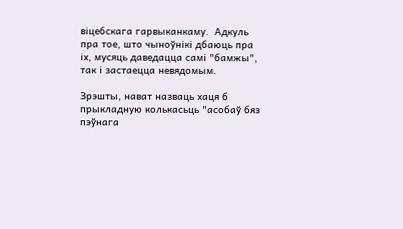віцебскага гарвыканкаму.  Адкуль пра тое, што чыноўнікі дбаюць пра іх, мусяць даведацца самі "бамжы", так і застаецца невядомым.

Зрэшты, нават назваць хаця б прыкладную колькасьць "асобаў бяз пэўнага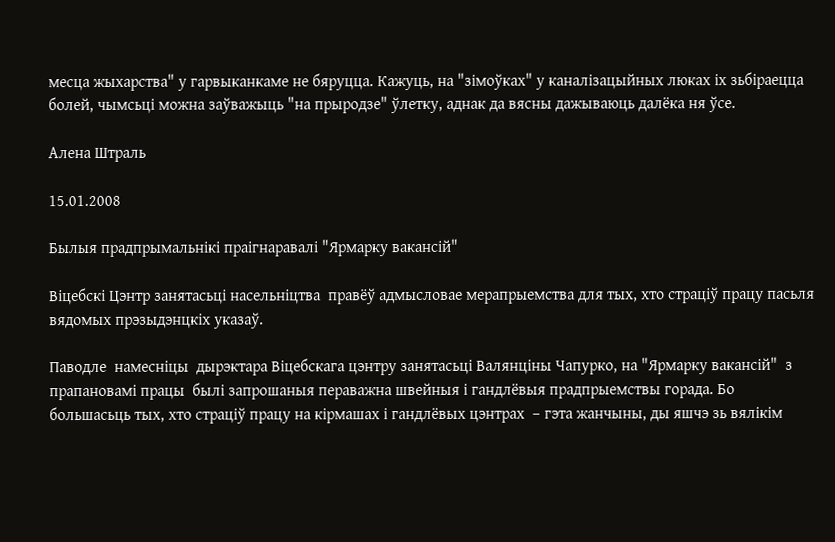месца жыхарства" у гарвыканкаме не бяруцца. Кажуць, на "зімоўках" у каналізацыйных люках іх зьбіраецца болей, чымсьці можна заўважыць "на прыродзе" ўлетку, аднак да вясны дажываюць далёка ня ўсе.

Алена Штраль

15.01.2008

Былыя прадпрымальнікі праігнаравалі "Ярмарку вакансій"

Віцебскі Цэнтр занятасьці насельніцтва  правёў адмысловае мерапрыемства для тых, хто страціў працу пасьля вядомых прэзыдэнцкіх указаў.

Паводле  намесніцы  дырэктара Віцебскага цэнтру занятасьці Валянціны Чапурко, на "Ярмарку вакансій"  з прапановамі працы  былі запрошаныя пераважна швейныя і гандлёвыя прадпрыемствы горада. Бо большасьць тых, хто страціў працу на кірмашах і гандлёвых цэнтрах  – гэта жанчыны, ды яшчэ зь вялікім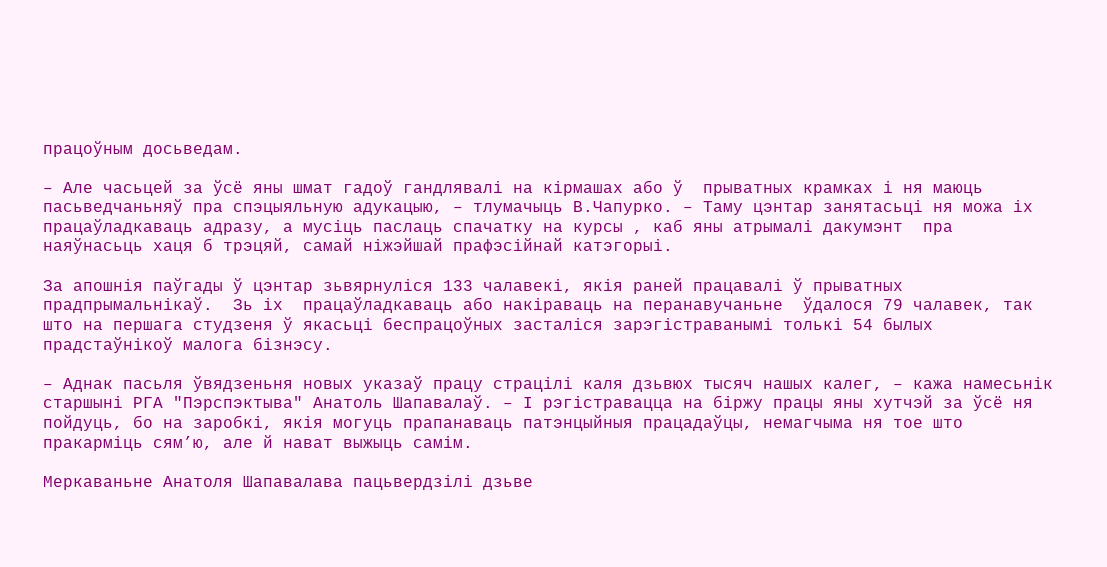працоўным досьведам.

– Але часьцей за ўсё яны шмат гадоў гандлявалі на кірмашах або ў  прыватных крамках і ня маюць пасьведчаньняў пра спэцыяльную адукацыю, – тлумачыць В.Чапурко. – Таму цэнтар занятасьці ня можа іх працаўладкаваць адразу, а мусіць паслаць спачатку на курсы , каб яны атрымалі дакумэнт  пра наяўнасьць хаця б трэцяй, самай ніжэйшай прафэсійнай катэгорыі.

За апошнія паўгады ў цэнтар зьвярнуліся 133 чалавекі, якія раней працавалі ў прыватных прадпрымальнікаў.  Зь іх  працаўладкаваць або накіраваць на перанавучаньне  ўдалося 79 чалавек, так што на першага студзеня ў якасьці беспрацоўных засталіся зарэгістраванымі толькі 54 былых прадстаўнікоў малога бізнэсу.

– Аднак пасьля ўвядзеньня новых указаў працу страцілі каля дзьвюх тысяч нашых калег, – кажа намесьнік старшыні РГА "Пэрспэктыва" Анатоль Шапавалаў. – І рэгістравацца на біржу працы яны хутчэй за ўсё ня пойдуць, бо на заробкі, якія могуць прапанаваць патэнцыйныя працадаўцы, немагчыма ня тое што пракарміць сям’ю, але й нават выжыць самім.

Меркаваньне Анатоля Шапавалава пацьвердзілі дзьве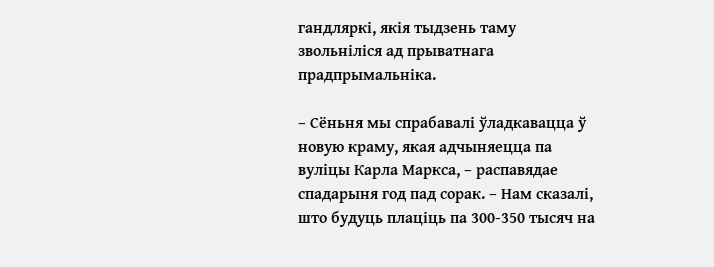гандляркі, якія тыдзень таму звольніліся ад прыватнага прадпрымальніка.

– Сёньня мы спрабавалі ўладкавацца ў новую краму, якая адчыняецца па вуліцы Карла Маркса, – распавядае спадарыня год пад сорак. – Нам сказалі, што будуць плаціць па 300-350 тысяч на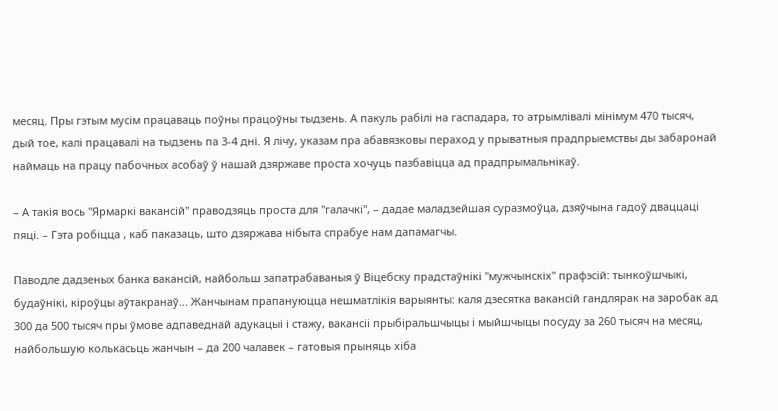месяц. Пры гэтым мусім працаваць поўны працоўны тыдзень. А пакуль рабілі на гаспадара, то атрымлівалі мінімум 470 тысяч, дый тое, калі працавалі на тыдзень па 3-4 дні. Я лічу, указам пра абавязковы пераход у прыватныя прадпрыемствы ды забаронай наймаць на працу пабочных асобаў ў нашай дзяржаве проста хочуць пазбавіцца ад прадпрымальнікаў.

– А такія вось "Ярмаркі вакансій" праводзяць проста для "галачкі", – дадае маладзейшая суразмоўца, дзяўчына гадоў дваццаці пяці. – Гэта робіцца , каб паказаць, што дзяржава нібыта спрабуе нам дапамагчы.

Паводле дадзеных банка вакансій, найбольш запатрабаваныя ў Віцебску прадстаўнікі "мужчынскіх" прафэсій: тынкоўшчыкі, будаўнікі, кіроўцы аўтакранаў... Жанчынам прапануюцца нешматлікія варыянты: каля дзесятка вакансій гандлярак на заробак ад 300 да 500 тысяч пры ўмове адпаведнай адукацыі і стажу, вакансіі прыбіральшчыцы і мыйшчыцы посуду за 260 тысяч на месяц, найбольшую колькасьць жанчын – да 200 чалавек – гатовыя прыняць хіба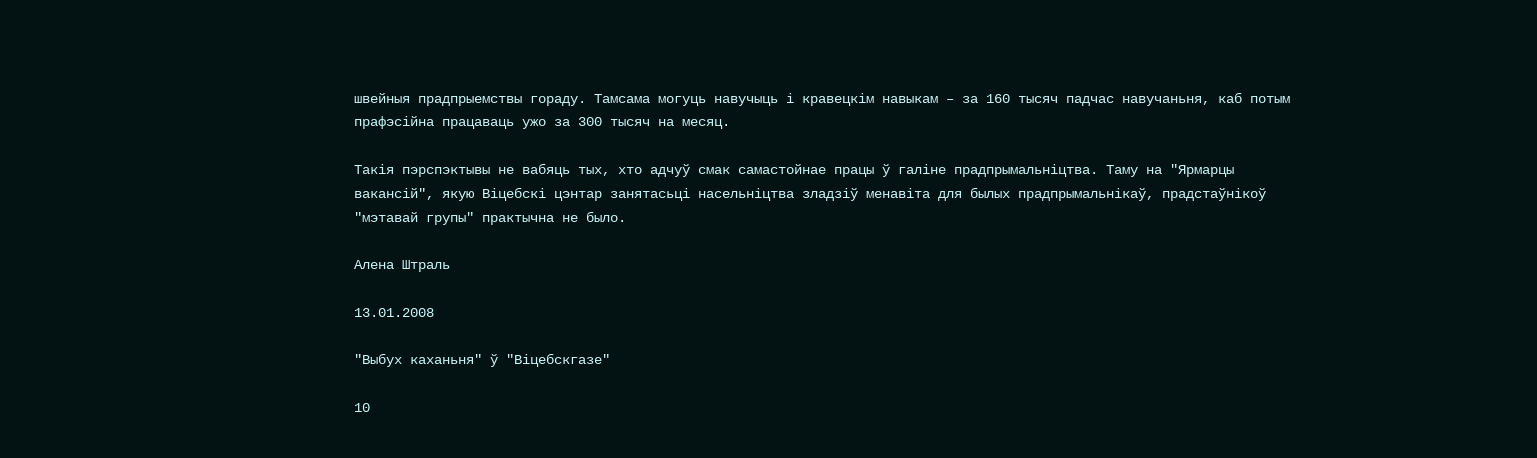швейныя прадпрыемствы гораду. Тамсама могуць навучыць і кравецкім навыкам – за 160 тысяч падчас навучаньня, каб потым прафэсійна працаваць ужо за 300 тысяч на месяц.

Такія пэрспэктывы не вабяць тых, хто адчуў смак самастойнае працы ў галіне прадпрымальніцтва. Таму на "Ярмарцы вакансій", якую Віцебскі цэнтар занятасьці насельніцтва зладзіў менавіта для былых прадпрымальнікаў, прадстаўнікоў "мэтавай групы" практычна не было.

Алена Штраль

13.01.2008

"Выбух каханьня" ў "Віцебскгазе"

10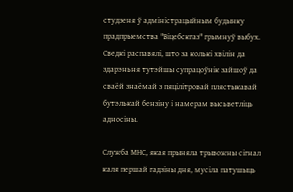студзеня ў адміністрацыйным будынку  прадпрыемства "Віцебскгаз" грымнуў выбух. Сведкі распавялі, што за колькі хвілін да здарэньня тутэйшы супрацоўнік зайшоў да сваёй знаёмай з пяцілітровай плястыкавай бутэлькай бензіну і намерам высьветліць адносіны.

Служба МНС, якая прыняла трывожны сігнал каля першай гадзіны дня, мусіла патушыць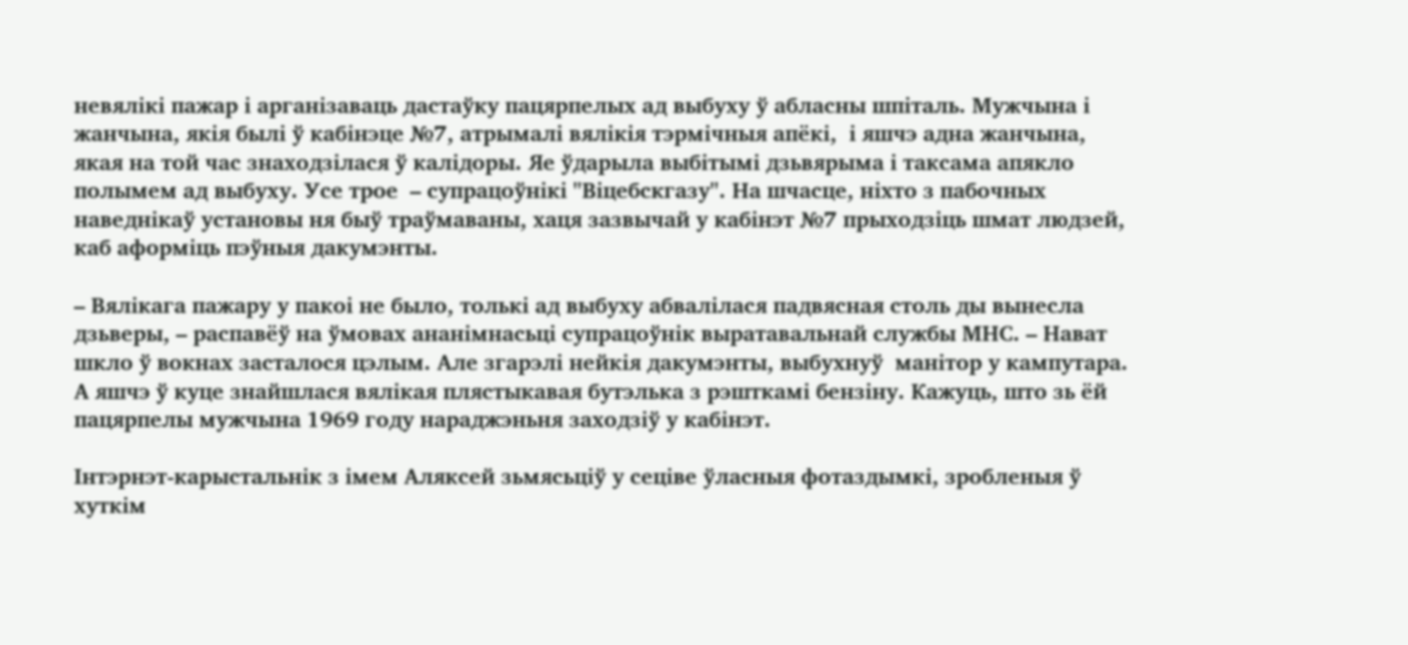невялікі пажар і арганізаваць дастаўку пацярпелых ад выбуху ў абласны шпіталь. Мужчына і жанчына, якія былі ў кабінэце №7, атрымалі вялікія тэрмічныя апёкі,  і яшчэ адна жанчына, якая на той час знаходзілася ў калідоры. Яе ўдарыла выбітымі дзьвярыма і таксама апякло полымем ад выбуху. Усе трое  – супрацоўнікі "Віцебскгазу". На шчасце, ніхто з пабочных наведнікаў установы ня быў траўмаваны, хаця зазвычай у кабінэт №7 прыходзіць шмат людзей, каб аформіць пэўныя дакумэнты.

– Вялікага пажару у пакоі не было, толькі ад выбуху абвалілася падвясная столь ды вынесла дзьверы, – распавёў на ўмовах ананімнасьці супрацоўнік выратавальнай службы МНС. – Нават шкло ў вокнах засталося цэлым. Але згарэлі нейкія дакумэнты, выбухнуў  манітор у кампутара. А яшчэ ў куце знайшлася вялікая плястыкавая бутэлька з рэшткамі бензіну. Кажуць, што зь ёй пацярпелы мужчына 1969 году нараджэньня заходзіў у кабінэт.

Інтэрнэт-карыстальнік з імем Аляксей зьмясьціў у сеціве ўласныя фотаздымкі, зробленыя ў хуткім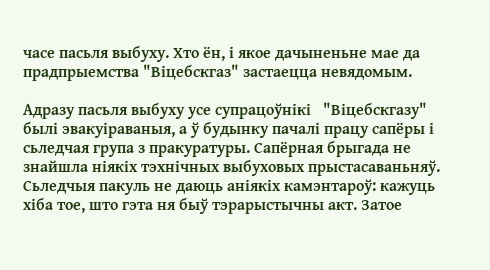часе пасьля выбуху. Хто ён, і якое дачыненьне мае да прадпрыемства "Віцебскгаз" застаецца невядомым.

Адразу пасьля выбуху усе супрацоўнікі   "Віцебскгазу" былі эвакуіраваныя, а ў будынку пачалі працу сапёры і сьледчая група з пракуратуры. Сапёрная брыгада не знайшла ніякіх тэхнічных выбуховых прыстасаваньняў. Сьледчыя пакуль не даюць аніякіх камэнтароў: кажуць хіба тое, што гэта ня быў тэрарыстычны акт. Затое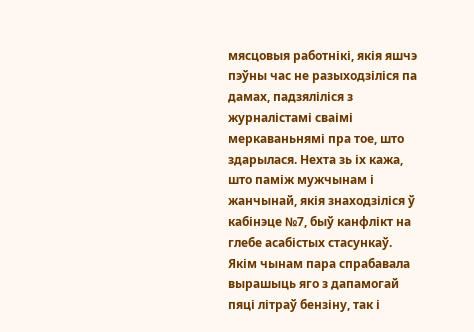мясцовыя работнікі, якія яшчэ пэўны час не разыходзіліся па дамах, падзяліліся з журналістамі сваімі меркаваньнямі пра тое, што здарылася. Нехта зь іх кажа, што паміж мужчынам і жанчынай, якія знаходзіліся ў кабінэце №7, быў канфлікт на глебе асабістых стасункаў. Якім чынам пара спрабавала вырашыць яго з дапамогай пяці літраў бензіну, так і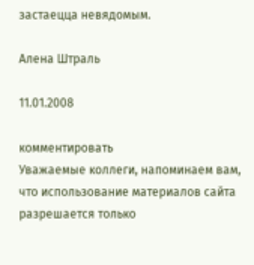застаецца невядомым.

Алена Штраль

11.01.2008

комментировать
Уважаемые коллеги, напоминаем вам, что использование материалов сайта разрешается только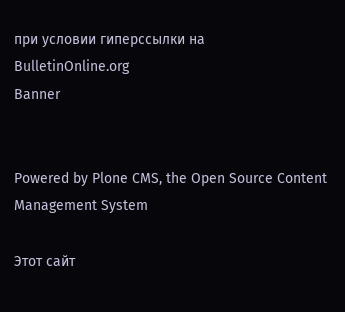при условии гиперссылки на
BulletinOnline.org
Banner


Powered by Plone CMS, the Open Source Content Management System

Этот сайт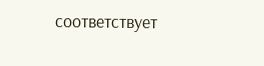соответствует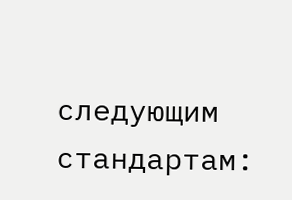следующим стандартам: